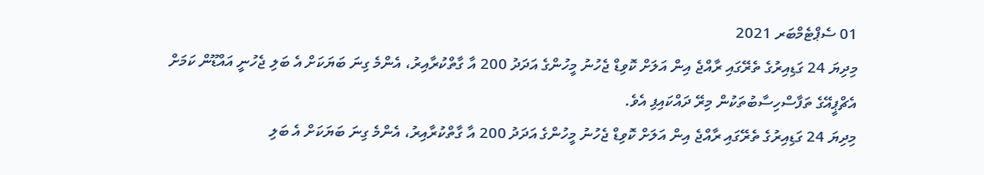01 ސެޕްޓެމްބަރ 2021
މިދިޔަ 24 ގަޑިއިރުގެ ތެރޭގައި ރާއްޖެ އިން އަލަށް ކޮވިޑް ޖެހުނު މީހުންގެ އަދަދު 200 އާ ގާތްކުރާއިރު، އެންމެ ގިނަ ބަޔަކަށް އެ ބަލި ޖެހުނީ އައްޑޫން ކަމަށް އެޗްޕީއޭގެ ތަފާސްހިސާބުތަކުން މިރޭ ދައްކައިފި އެވެ.
މިދިޔަ 24 ގަޑިއިރުގެ ތެރޭގައި ރާއްޖެ އިން އަލަށް ކޮވިޑް ޖެހުނު މީހުންގެ އަދަދު 200 އާ ގާތްކުރާއިރު، އެންމެ ގިނަ ބަޔަކަށް އެ ބަލި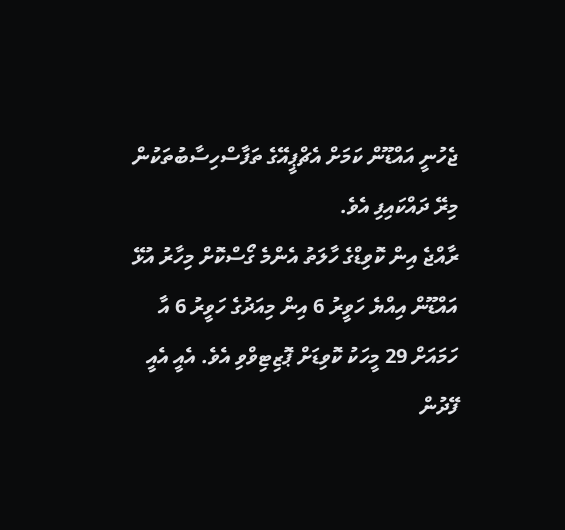ޖެހުނީ އައްޑޫން ކަމަށް އެޗްޕީއޭގެ ތަފާސްހިސާބުތަކުން މިރޭ ދައްކައިފި އެވެ.
ރާއްޖެ އިން ކޮވިޑްގެ ހާލަތު އެންމެ ގޯސްކޮށް މިހާރު އުޅޭ އައްޑޫން އިއްޔެ ހަވީރު 6 އިން މިއަދުގެ ހަވީރު 6 އާ ހަމައަށް 29 މީހަކު ކޮވިޑަށް ޕޮޒިޓިވްވި އެވެ. އެއީ އެއީ ފޭދުން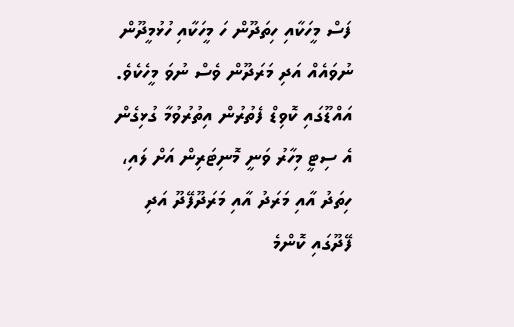ފަސް މީހަކާއި ހިތަދޫން ހަ މީހަކާއި ހުޅުމީދޫން ނުވައެއް އަދި މަރަދޫން ވެސް ނުވަ މީހެކެވެ.
އައްޑޫގައި ކޮވިޑް ފެތުރުން އިތުރުވުމާ ގުޅިގެން އެ ސިޓީ މިހާރު ވަނީ މޮނިޓަރިން އަށް ލައި، ހިތަދު އާއި މަރަދު އާއި މަރަދޫފޭދޫ އަދި ފޭދޫގައި ކޮންމެ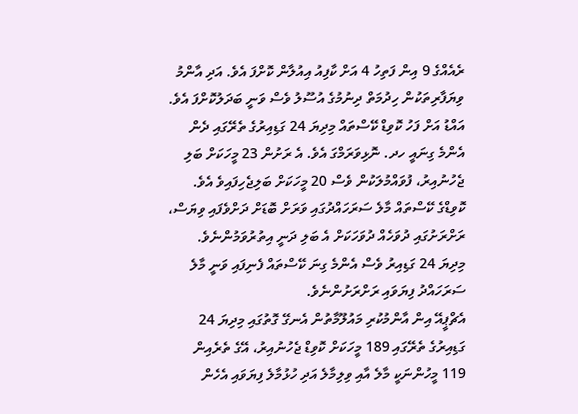ރެއެއްގެ 9 އިން ފަތިހު 4 އަށް ކާފިއު އިއުލާން ކޮށްފަ އެވެ. އަދި އާންމު ވިޔަފާރިތަކުން ހިދުމަތް ދިނުމުގެ އުސޫލު ވެސް ވަނީ ބަދަލުކޮށްފަ އެވެ.
އައްޑު އަށް ފަހު ކޮވިޑް ކޭސްތައް މިދިޔަ 24 ގަޑިއިރުގެ ތެރޭގައި ދެން އެންމެ ގިނައީ ހދ. ނޮޅިވަރަމްގަ އެވެ. އެ ރަށުން 23 މީހަކަށް ބަލި ޖެހުނުއިރު، ފުވައްމުލަކުން ވެސް 20 މީހަކަށް ބަލިޖެހިފައިވެ އެވެ.
ކޮވިޑްގެ ކޭސްތައް މާލެ ސަރަހައްދުގައި ވަރަށް ބޮޑަށް ދަށްވެފައި ވިޔަސް، ރަށްރަށުގައި ދުވަހެއް ދުވަހަކަށް އެ ބަލި ދަނީ އިތުރުވަމުންނެވެ. މިދިޔަ 24 ގަޑިއިރު ވެސް އެންމެ ގިނަ ކޭސްތައް ފެނިފައި ވަނީ މާލެ ސަރަހައްދު ފިޔަވައި ރަށްރަށުންނެވެ.
އެޗްޕީއޭ އިން އާންމުކުރި މައުލޫމާތުން އެނގޭ ގޮތުގައި މިދިޔަ 24 ގަޑިއިރުގެ ތެރޭގައި 189 މީހަކަށް ކޮވިޑް ޖެހުނުއިރު، އޭގެ ތެރެއިން 119 މީހުންނަކީ މާލެ އާއި ވިލިމާލެ އަދި ހުޅުމާލެ ފިޔަވައި އެހެން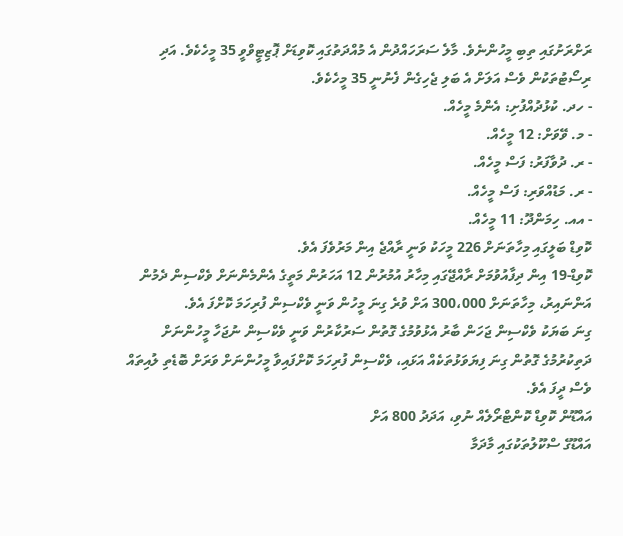ރަށްރަށުގައި ތިބި މީހުންނެވެ. މާލެ ސަރަހައްދުން އެ މުއްދަތުގައި ކޮވިޑަށް ޕޮޒިޓީވްވީ 35 މީހެކެވެ. އަދި ރިސޯޓުތަކުން ވެސް އަލަށް އެ ބަލި ޖެހިގެން ފެނުނީ 35 މީހެކެވެ.
- ހދ. ކުޅުދުއްފުށި: އެންމެ މީހެއް.
- މ. ވޭވަށް: 12 މީހެއް.
- ރ. ދުވާފަރު: ފަސް މީހެއް.
- ރ. މަޑުއްވަރި: ފަސް މީހެއް.
- އއ. ހިމަންދޫ: 11 މީހެއް.
ކޮވިޑް ބަލީގައި މިހާތަނަށް 226 މީހަކު ވަނީ ރާއްޖެ އިން މަރުވެފަ އެވެ.
ކޮވިޑް-19 އިން ދިފާއުވުމަށް ރާއްޖޭގައި މިހާރު އުމުރުން 12 އަހަރުން މަތީގެ އެންމެންނަށް ވެކްސިން ދެމުން އަންނައިރު، މިހާތަނަށް 300،000 އަށް ވުރެ ގިނަ މީހުން ވަނީ ވެކްސިން ފުރިހަމަ ކޮށްފަ އެވެ.
ގިނަ ބަޔަކު ވެކްސިން ޖަހަން ބާރު އެޅުވުމުގެ ގޮތުން ސަރުކާރުން ވަނީ ވެކްސިން ނުޖަހާ މީހުންނަށް ދަތިކުރުމުގެ ގޮތުން ގިނަ ފިޔަވަޅުތަކެއް އަޅައި، ވެކްސިން ފުރިހަމަ ކޮށްފައިވާ މީހުންނަށް ވަރަށް ބޮޑެތި ލުއިތައް ވެސް ދީފަ އެވެ.
އައްޑޫން ކޮވިޑް ކޮންޓްރޯލެއް ނުވި، އަދަދު 800 އަށް
އައްޑޫގެ ސްކޫލުތަކުގައި މާދަމާ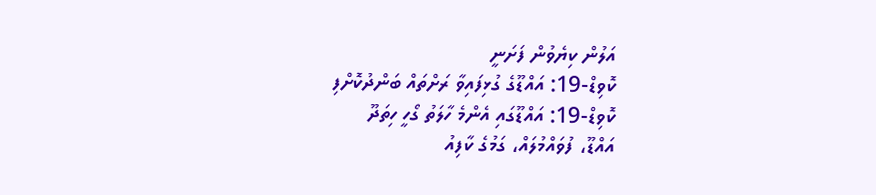އަލުން ކިޔެވުން ފަށަނީ
ކޮވިޑް-19: އައްޑޫގެ ގުޅިފައިވާ ރަށްތައް ބަންދުކޮށްފި
ކޮވިޑް-19: އައްޑޫގައި އެންމެ ހާލަތު ގޯހީ ހިތަދޫ
އައްޑޫ، ފުވައްމުލައް، ގަމުގެ ކާފިއު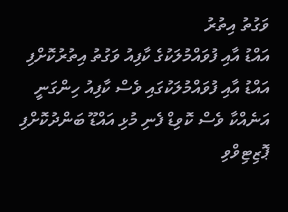ވަގުތު އިތުރު
އައްޑު އާއި ފުވައްމުލަކުގެ ކާފިއު ވަގުތު އިތުރުކޮށްފި
އައްޑު އާއި ފުވައްމުލަކުގައި ވެސް ކާފިއު ހިންގަނީ
އަނެއްކާ ވެސް ކޮވިޑް ފެނި މުޅި އައްޑޫ ބަންދުކޮށްފި
ޕޮޒިޓިވްވި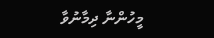މީހުންނާ ދިމާނުވާ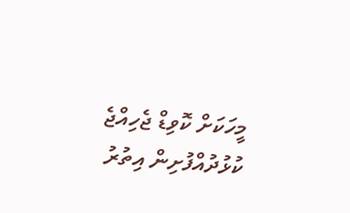މީހަކަށް ކޮވިޑް ޖެހިއްޖެ
ކުޅުދުއްފުށިން އިތުރު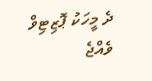ދެ މީހަކު ޕޮޒިޓިވް ވެއްޖެ